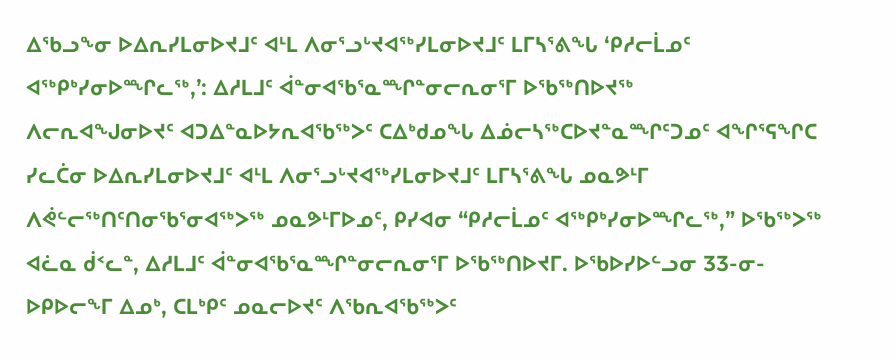ᐃᖃᓗᖕᓂ ᐅᐃᕆᓯᒪᓂᐅᔪᒧᑦ ᐊᒻᒪ ᐱᓂᕐᓗᒡᔪᐊᖅᓯᒪᓂᐅᔪᒧᑦ ᒪᒥᓴᕐᕕᖓ ‘ᑭᓱᓕᒫᓄᑦ ᐊᖅᑭᒃᓯᓂᐅᙱᓚᖅ,’: ᐃᓱᒪᒧᑦ ᐋᓐᓂᐊᖃᕐᓇᙱᓐᓂᓕᕆᓂᕐᒥ ᐅᖃᖅᑎᐅᔪᖅ
ᐱᓕᕆᐊᖑᓂᐅᔪᑦ ᐊᑐᐃᓐᓇᐅᔭᕆᐊᖃᖅᐳᑦ ᑕᐃᒃᑯᓄᖓ ᐃᓅᓕᓴᖅᑕᐅᔪᓐᓇᙱᑦᑐᓄᑦ ᐊᖏᕐᕋᖏᑕ ᓯᓚᑖᓂ ᐅᐃᕆᓯᒪᓂᐅᔪᒧᑦ ᐊᒻᒪ ᐱᓂᕐᓗᒡᔪᐊᖅᓯᒪᓂᐅᔪᒧᑦ ᒪᒥᓴᕐᕕᖓ ᓄᓇᕗᒻᒥ ᐱᕚᓪᓕᖅᑎᑦᑎᓂᖃᕐᓂᐊᖅᐳᖅ ᓄᓇᕗᒻᒥᐅᓄᑦ, ᑭᓯᐊᓂ “ᑭᓱᓕᒫᓄᑦ ᐊᖅᑭᒃᓯᓂᐅᙱᓚᖅ,” ᐅᖃᖅᐳᖅ ᐊᓛᓇ ᑰᑉᓚᓐ, ᐃᓱᒪᒧᑦ ᐋᓐᓂᐊᖃᕐᓇᙱᓐᓂᓕᕆᓂᕐᒥ ᐅᖃᖅᑎᐅᔪᒥ. ᐅᖃᐅᓯᐅᓪᓗᓂ 33-ᓂ-ᐅᑭᐅᓕᖕᒥ ᐃᓄᒃ, ᑕᒪᒃᑭᑦ ᓄᓇᓕᐅᔪᑦ ᐱᖃᕆᐊᖃᖅᐳᑦ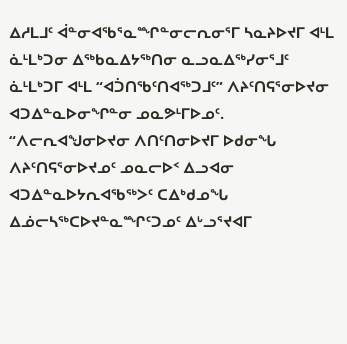ᐃᓱᒪᒧᑦ ᐋᓐᓂᐊᖃᕐᓇᙱᓐᓂᓕᕆᓂᕐᒥ ᓴᓇᔨᐅᔪᒥ ᐊᒻᒪ ᓈᒻᒪᒃᑐᓂ ᐃᖅᑲᓇᐃᔭᖅᑎᓂ ᓇᓗᓇᐃᖅᓯᓂᕐᒧᑦ ᓈᒻᒪᒃᑐᒥ ᐊᒻᒪ “ᐊᑑᑎᖃᑦᑎᐊᖅᑐᒧᑦ” ᐱᔨᑦᑎᕋᕐᓂᐅᔪᓂ ᐊᑐᐃᓐᓇᐅᓂᖏᓐᓂ ᓄᓇᕗᒻᒥᐅᓄᑦ. “ᐱᓕᕆᐊᖑᓂᐅᔪᓂ ᐱᑎᑦᑎᓂᐅᔪᒥ ᐅᑯᓂᖓ ᐱᔨᑦᑎᕋᕐᓂᐅᔪᓄᑦ ᓄᓇᓕᐅᑉ ᐃᓗᐊᓂ ᐊᑐᐃᓐᓇᐅᔭᕆᐊᖃᖅᐳᑦ ᑕᐃᒃᑯᓄᖓ ᐃᓅᓕᓴᖅᑕᐅᔪᓐᓇᙱᑦᑐᓄᑦ ᐃᒡᓗᕐᔪᐊᒥ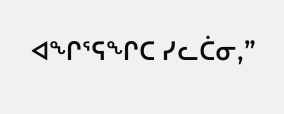ᐊᖏᕐᕋᖏᑕ ᓯᓚᑖᓂ,”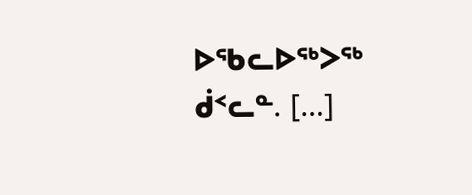ᐅᖃᓚᐅᖅᐳᖅ ᑰᑉᓚᓐ. […]